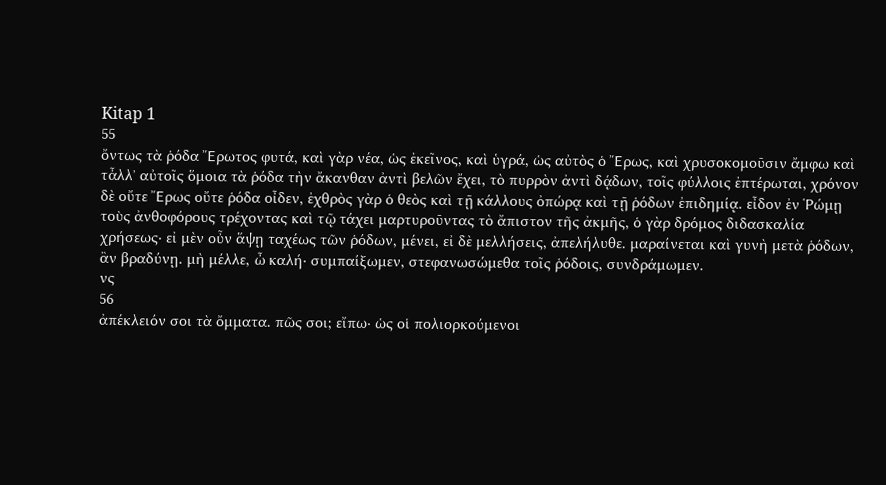Kitap 1
55
ὄντως τὰ ῥόδα Ἔρωτος φυτά, καὶ γὰρ νέα, ὡς ἐκεῖνος, καὶ ὑγρά, ὡς αὐτὸς ὁ Ἔρως, καὶ χρυσοκομοῦσιν ἄμφω καὶ τἆλλʼ αὐτοῖς ὅμοια τὰ ῥόδα τὴν ἄκανθαν ἀντὶ βελῶν ἔχει, τὸ πυρρὸν ἀντὶ δᾴδων, τοῖς φύλλοις ἐπτέρωται, χρόνον δὲ οὔτε Ἔρως οὔτε ῥόδα οἶδεν, ἐχθρὸς γὰρ ὁ θεὸς καὶ τῇ κάλλους ὀπώρᾳ καὶ τῇ ῥόδων ἐπιδημίᾳ. εἶδον ἐν Ῥώμῃ τοὺς ἀνθοφόρους τρέχοντας καὶ τῷ τάχει μαρτυροῦντας τὸ ἄπιστον τῆς ἀκμῆς, ὁ γὰρ δρόμος διδασκαλία χρήσεως· εἰ μὲν οὖν ἅψῃ ταχέως τῶν ῥόδων, μένει, εἰ δὲ μελλήσεις, ἀπελήλυθε. μαραίνεται καὶ γυνὴ μετὰ ῥόδων, ἂν βραδύνῃ. μὴ μέλλε, ὦ καλή· συμπαίξωμεν, στεφανωσώμεθα τοῖς ῥόδοις, συνδράμωμεν.
νς
56
ἀπέκλειόν σοι τὰ ὄμματα. πῶς σοι; εἴπω· ὡς οἱ πολιορκούμενοι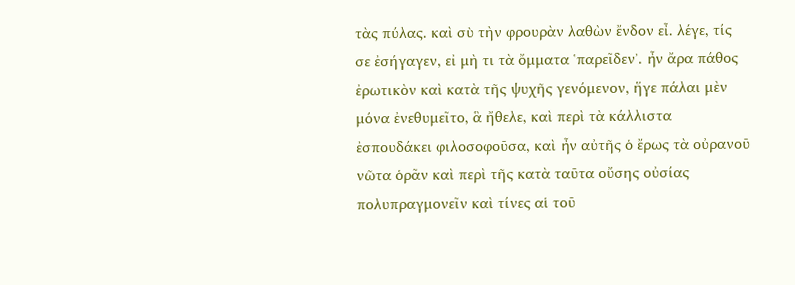τὰς πύλας. καὶ σὺ τὴν φρουρὰν λαθὼν ἔνδον εἶ. λέγε, τίς σε ἐσήγαγεν, εἰ μὴ τι τὰ ὄμματα ʽπαρεῖδενʼ. ἦν ἄρα πάθος ἐρωτικὸν καὶ κατὰ τῆς ψυχῆς γενόμενον, ἥγε πάλαι μὲν μόνα ἐνεθυμεῖτο, ἃ ἤθελε, καὶ περὶ τὰ κάλλιστα ἐσπουδάκει φιλοσοφοῦσα, καὶ ἦν αὐτῆς ὁ ἔρως τὰ οὐρανοῦ νῶτα ὁρᾶν καὶ περὶ τῆς κατὰ ταῦτα οὔσης οὐσίας πολυπραγμονεῖν καὶ τίνες αἱ τοῦ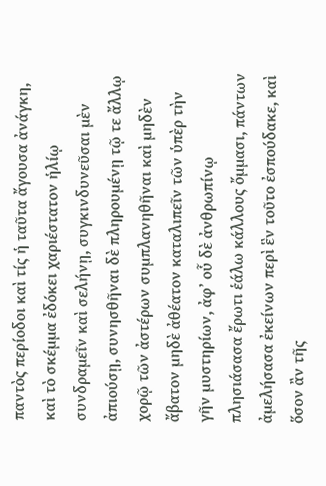παντὸς περίοδοι καὶ τίς ἡ ταῦτα ἄγουσα ἀνάγκη, καὶ τὸ σκέμμα ἐδόκει χαριέστατον ἡλίῳ συνδραμεῖν καὶ σελήνῃ, συγκινδυνεῦσαι μὲν ἀπιούσῃ, συνησθῆναι δὲ πληρουμένῃ τῷ τε ἄλλῳ χορῷ τῶν ἀστέρων συμπλανηθῆναι καὶ μηδὲν ἄβατον μηδὲ ἀθέατον καταλιπεῖν τῶν ὑπὲρ τὴν γῆν μυστηρίων, ἀφʼ οὗ δὲ ἀνθρωπίνῳ πλησιάσασα ἔρωτι ἑάλω κάλλους ὄμμασι, πάντων ἀμελήσασα ἐκείνων περὶ ἓν τοῦτο ἐσπούδακε, καὶ ὅσον ἂν τῆς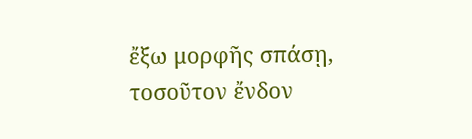ἔξω μορφῆς σπάσῃ, τοσοῦτον ἔνδον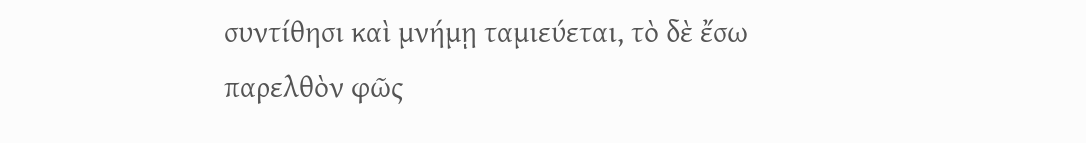συντίθησι καὶ μνήμῃ ταμιεύεται, τὸ δὲ ἔσω παρελθὸν φῶς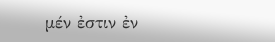μέν ἐστιν ἐν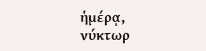ἡμέρᾳ, νύκτωρ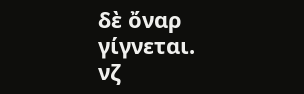δὲ ὄναρ γίγνεται.
νζ